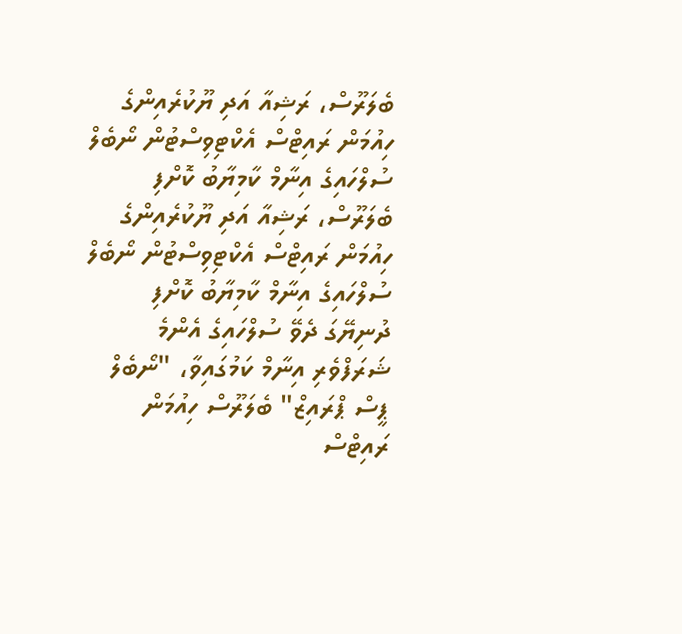ބެލަރޫސް، ރަޝިއާ އަދި ޔޫކުރެއިންގެ ހިއުމަން ރައިޓްސް އެކްޓިވިސްޓުން ނޯބެލް ސުލްހައިގެ އިނާމް ކާމިޔާބު ކޮށްފި
ބެލަރޫސް، ރަޝިއާ އަދި ޔޫކުރެއިންގެ ހިއުމަން ރައިޓްސް އެކްޓިވިސްޓުން ނޯބެލް ސުލްހައިގެ އިނާމް ކާމިޔާބު ކޮށްފި
ދުނިޔޭގަ ދެވޭ ސުލްހައިގެ އެންމެ ޝަރަފްވެރި އިނާމް ކަމުގައިވާ، "ނޯބެލް ޕީސް ޕްރައިޒް" ބެލަރޫސް ހިއުމަން ރައިޓްސް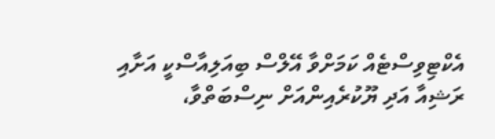އެކްޓިވިސްޓެއް ކަމަށްވާ އޭލްސް ބިއަލިއާސްކީ އަށާއި ރަޝިއާ އަދި ޔޫކުރެއިންއަށް ނިސްބަތްވާ،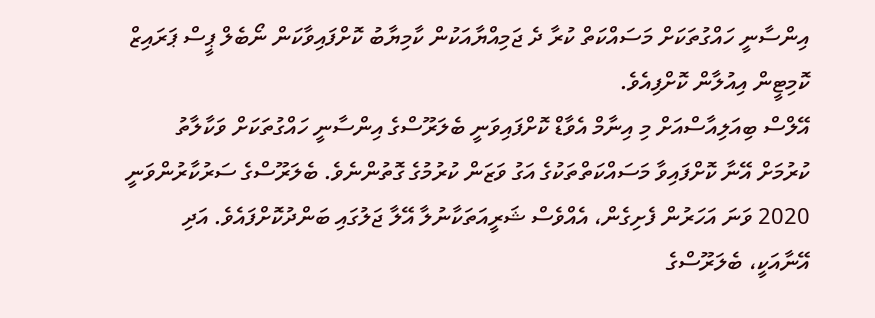އިންސާނީ ހައްގުތަކަށް މަސައްކަތް ކުރާ ދެ ޖަމިއްޔާއަކުން ކާމިޔާބު ކޮށްފައިވާކަން ނޯބެލް ޕީސް ޕަރައިޒް ކޮމިޓީން އިއުލާން ކޮށްފިއެވެ.
އޭލްސް ބިއަލިއާސްއަށް މި އިނާމް އެވާޑް ކޮށްފައިވަނީ ބެލަރޫސްގެ އިންސާނީ ހައްގުތަކަށް ވަކާލާތު ކުރުމަށް އޭނާ ކޮށްފައިވާ މަސައްކަތްތަކުގެ އަގު ވަޒަން ކުރުމުގެ ގޮތުންނެވެ. ބެލަރޫސްގެ ސަރުކާރުންވަނީ 2020 ވަނަ އަހަރުން ފެށިގެން، އެއްވެސް ޝަރީއަތަކާނުލާ އޭލާ ޖަލުގައި ބަންދުކޮށްފައެވެ. އަދި އޭނާއަކީ، ބެލަރޫސްގެ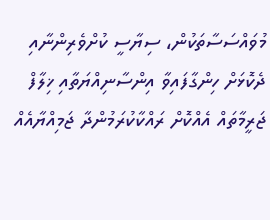މުވައްސަސާތަކުން، ސިޔާސީ ކުށްވެރިންނާއި ދެކޮޅަށް ހިންގާފައިވާ އިންސާނިއްޔަތާއި ޚިލާފް ޖަރީމާތައް އެއްކޮށް ރައްކާކުރަމުންދާ ޖަމިއްޔާއެއް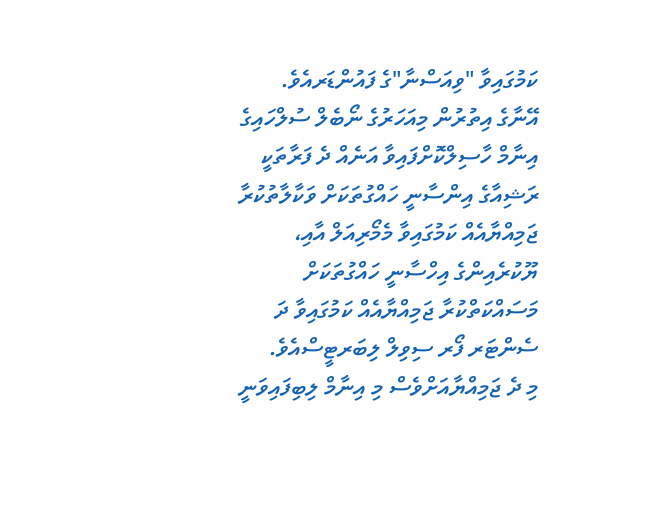ކަމުގައިވާ "ވިއަސްނާ"ގެ ފައުންޑަރއެވެ.
އޭނާގެ އިތުރުން މިއަހަރުގެ ނޯބެލް ސުލްހައިގެ އިނާމް ހާސިލްކޮށްފައިވާ އަނެއް ދެ ފަރާތަކީ ރަޝިއާގެ އިންސާނީ ހައްގުތަކަށް ވަކާލާތުކުރާ ޖަމިއްޔާއެއް ކަމުގައިވާ މެމޯރިއަލް އާއި، ޔޫކުރެއިންގެ އިހްސާނީ ހައްގުތަކަށް މަސައްކަތްކުރާ ޖަމިއްޔާއެއް ކަމުގައިވާ ދަ ސެންޓަރ ފޯރ ސިވިލް ލިބަރޓީސްއެވެ.
މި ދެ ޖަމިއްޔާއަށްވެސް މި އިނާމް ލިބިފައިވަނީ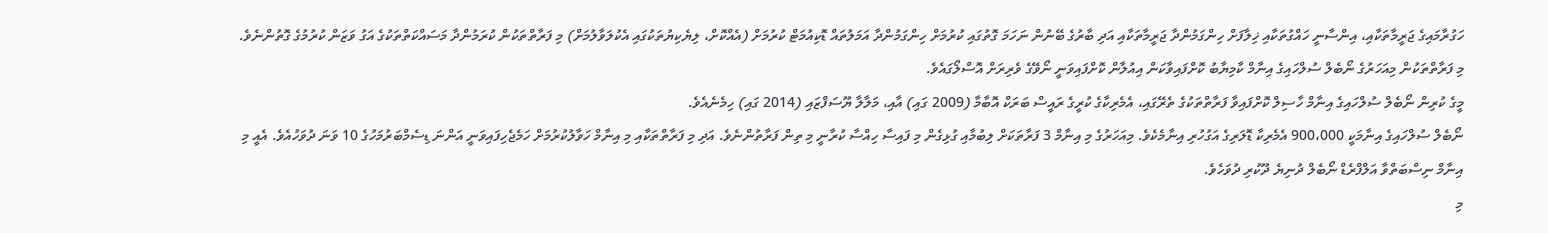ހަގުރާމައިގެ ޖަރީމާތަކާއި، އިންސާނީ ހައްގުތަކާއި ޚިލާފަށް ހިންގަމުންދާ ޖަރީމާތަކާއި އަދި ބާރުގެ ބޭނުން ނަހަމަ ގޮތުގައި ކުރުމަށް ހިންގަމުންދާ އަމަލުތައް ޑޮކިއުމަޓް ކުރުމަށް (އެއްކޮށް، ލިޔެކިޔުތަކުގައި އެކުލަވާލުމަށް) މި ފަރާތްތަކުން ކުރަމުންދާ މަސައްކަތްތަކުގެ އަގު ވަޒަން ކުރުމުގެ ގޮތުންނެވެ.
މި ފަރާތްތަކުން މިއަހަރުގެ ނޯބެލް ސުލްހައިގެ އިނާމް ކާމިޔާބު ކޮށްފައިވާކަން އިއުލާން ކޮށްފައިވަނީ ނޯވޭގެ ވެރިރަށް އޮސްލޯގައެވެ.
މީގެ ކުރިން ނޯބެލް ސުލްހައިގެ އިނާމް ހާސިލް ކޮށްފައިވާ ފަރާތްތަކުގެ ތެރޭގައި، އެމެރިކާގެ ކުރީގެ ރައީސް ބަރަކް އޮބާމާ (2009 ގައި) އާއި، މަލާލާ ޔޫސަފްޒައި (2014 ގައި) ހިމެނެއެވެ.
ނޯބެލް ސުލްހައިގެ އިނާމަކީ 900،000 އެމެރިކާ ޑޮލަރިގެ އަގުހުރި އިނާމެކެވެ. މިއަހަރުގެ މި އިނާމް 3 ފަރާތަކަށް ލިބުމާއި ގުޅިގެން މި ފައިސާ ހިއްސާ ކުރާނީ މި ތިން ފަރާތުންނެވެ. އަދި މި ފަރާތްތަކާއި މި އިނާމް ހަވާލުކުރުމަށް ހަމެޖެހިފައިވަނީ އަންނަ ޑިސެމްބަރުމަހުގެ 10 ވަނަ ދުވަހުއެވެ. އެއީ މި އިނާމް ނިސްބަތްވާ އަލްފްރެޑް ނޯބެލް ދުނިޔެ ދޫކުރި ދުވަހެވެ.
މި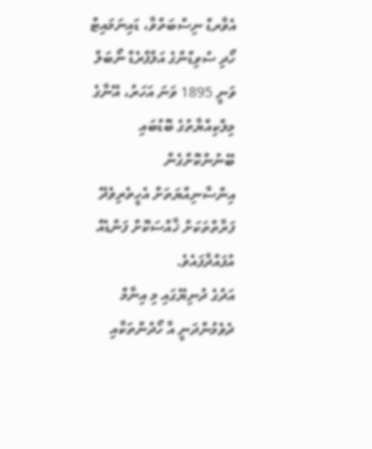އެވާރޑް ނިސްބަތްވާ، ޑައިނަމައިޓް ހޯދި ސުވިޑްންގެ އަލްފްރެޑް ނޯބަލް ވަނީ 1895 ވަނަ އަހަރު، އޭނާގެ މިލްކިއްޔާތުގެ ބޮޑުބައި ބޭނުންކޮށްގެން އިންސާނިއްޔަތަށް އެހީތެރިވެދޭ ފަރާތްތަކަށް ޚާއްސަކޮށް ފަންޑެއް އުފައްދާފައެވެ.
އަދުގެ ދުނިޔޭގައި މި އިނާމް ދެވެމުންދަނީ އާ ހޯދުންތަކާއި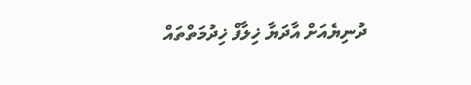ދުނިޔެއަށް އާދަޔާ ޚިލާފް ޚިދުމަތްތައް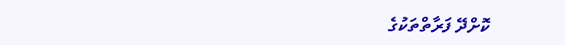ކޮށްދޭ ފަރާތްތަކުގެ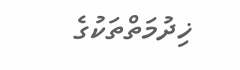ޚިދުމަތްތަކުގެ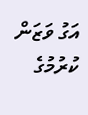އަގު ވަޒަން ކުރުމުގެ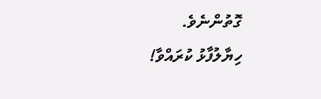ގޮތުންނެވެ.
ހިޔާލުފާޅު ކުރައްވާ!